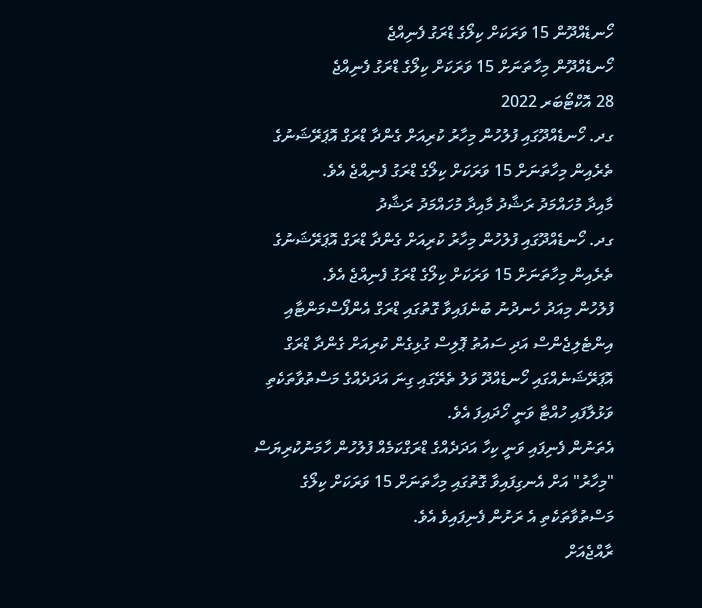ހޯނޑެއްދޫން 15 ވަރަކަށް ކިލޯގެ ޑްރަގު ފެނިއްޖެ
ހޯނޑެއްދޫން މިހާތަނަށް 15 ވަރަކަށް ކިލޯގެ ޑްރަގު ފެނިއްޖެ
28 އޮކްޓޯބަރ 2022
ގދ. ހޯނޑެއްދޫގައި ފުލުހުން މިހާރު ކުރިއަށް ގެންދާ ޑްރަގް އޮޕަރޭޝަނުގެ ތެރެއިން މިހާތަނަށް 15 ވަރަކަށް ކިލޯގެ ޑްރަގު ފެނިއްޖެ އެވެ.
މާއިދާ މުހައްމަދު ރަޝާދު މާއިދާ މުހައްމަދު ރަޝާދު
ގދ. ހޯނޑެއްދޫގައި ފުލުހުން މިހާރު ކުރިއަށް ގެންދާ ޑްރަގް އޮޕަރޭޝަނުގެ ތެރެއިން މިހާތަނަށް 15 ވަރަކަށް ކިލޯގެ ޑްރަގު ފެނިއްޖެ އެވެ.
ފުލުހުން މިއަދު ހެނދުނު ބުނެފައިވާ ގޮތުގައި ޑްރަގް އެންފޯސްމަންޓާއި އިންޓެލިޖެންސް އަދި ސައުތު ޕޮލިސް ގުޅިގެން ކުރިއަށް ގެންދާ ޑްރަގް އޮޕަރޭޝަނެއްގައި ހޯނޑެއްދޫ ވަލު ތެރޭގައި ގިނަ އަދަދެއްގެ މަސްތުވާތަކެތި ވަޅުލާފައި ހުއްޓާ ވަނީ ހޯދައިފަ އެވެ.
އެތަނުން ފެނިފައި ވަނީ ކިހާ އަދަދެއްގެ ޑްރަގްކަމެއް ފުލުހުން ހާމަނުކުރިޔަސް "މިހާރު" އަށް އެނގިފައިވާ ގޮތުގައި މިހާތަނަށް 15 ވަރަކަށް ކިލޯގެ މަސްތުވާތަކެތި އެ ރަށުން ފެނިފައިވެ އެވެ.
ރާއްޖެއަށް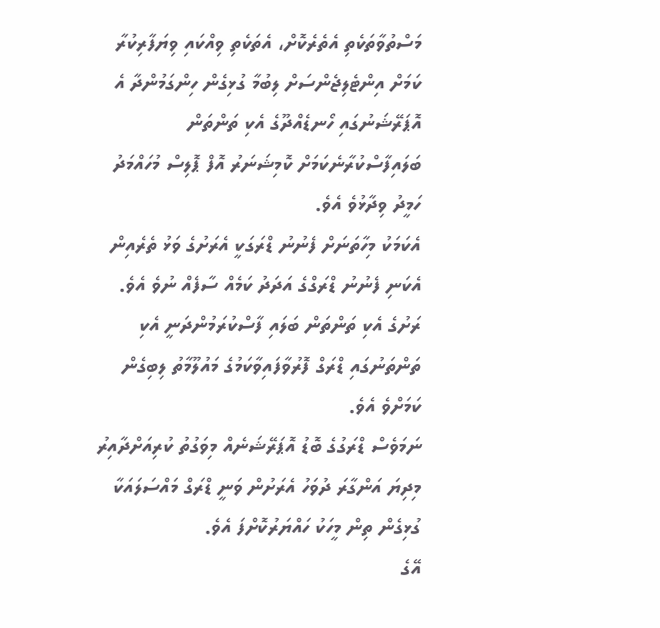މަސްތުވާތަކެތި އެތެރެކޮށް، އެތަކެތި ވިއްކައި ވިޔަފާރިކުރާ ކަމަށް އިންޓެލިޖެންސަށް ލިބުމާ ގުޅިގެން ހިންގަމުންދާ އެ އޮޕަރޭޝަނުގައި ހޯނޑެއްދޫގެ އެކި ތަންތަން ބަލައިފާސްކުރާނެކަމަށް ކޮމިޝަނަރު އޮފް ޕޮލިސް މުހައްމަދު ހަމީދު ވިދާޅުވެ އެވެ.
އެކަމަކު މިހާތަނަށް ފެނުނު ޑްރަގަކީ އެރަށުގެ ވަޅު ތެރެއިން އެކަނި ފެނުނު ޑްރަގްގެ އަދަދު ކަމެއް ސާފެއް ނުވެ އެވެ. ރަށުގެ އެކި ތަންތަން ބަލައި ފާސްކުރަމުންދަނީ އެކި ތަންތަނުގައި ޑްރަގް ފޮރުވާފައިވާކަމުގެ މައުލޫމާތު ލިބިގެން ކަމަށްވެ އެވެ.
ނަމަވެސް ޑްރަގުގެ ބޮޑު އޮޕަރޭޝަނެއް މިވަގުތު ކުރިއަށްދާއިރު މިދިޔަ އަންގާރަ ދުވަހު އެރަށުން ވަނީ ޑްރަގް މައްސަލައަކާ ގުޅިގެން ތިން މީހަކު ހައްޔަރުކޮށްފަ އެވެ.
އޭގެ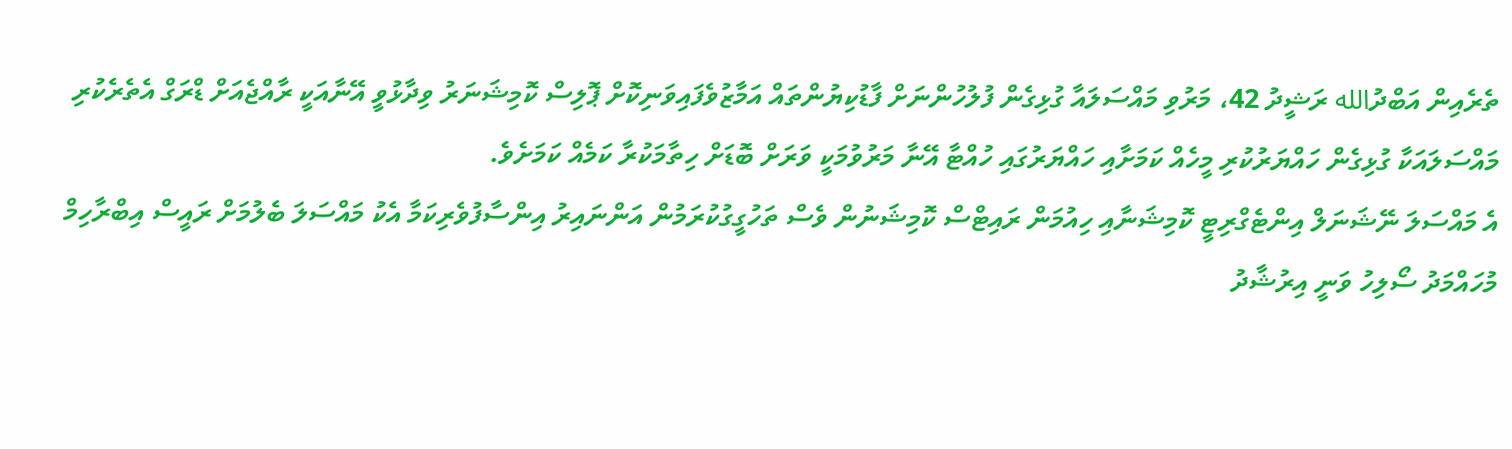ތެރެއިން އަބްދުالله ރަޝީދު 42، މަރުވި މައްސަލައާ ގުޅިގެން ފުލުހުންނަށް ފާޑުކިޔުންތައް އަމާޒުވެފައިވަނިކޮށް ޕޮލިސް ކޮމިޝަނަރު ވިދާޅުވީ އޭނާއަކީ ރާއްޖެއަށް ޑްރަގް އެތެރެކުރި މައްސަލައަކާ ގުޅިގެން ހައްޔަރުކުރި މީހެއް ކަމަށާއި ހައްޔަރުގައި ހުއްޓާ އޭނާ މަރުވުމަކީ ވަރަށް ބޮޑަށް ހިތާމަކުރާ ކަމެއް ކަމަށެވެ.
އެ މައްސަލަ ނޭޝަނަލް އިންޓެގްރިޓީ ކޮމިޝަނާއި ހިއުމަން ރައިޓްސް ކޮމިޝަނުން ވެސް ތަހުގީގުކުރަމުން އަންނައިރު އިންސާފުވެރިކަމާ އެކު މައްސަލަ ބެލުމަށް ރައީސް އިބްރާހިމް މުހައްމަދު ސޯލިހު ވަނީ އިރުޝާދު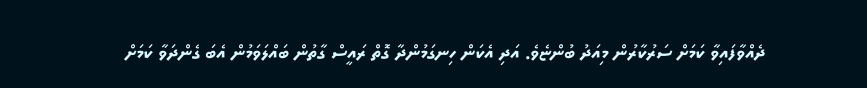ދެއްވާފައިވާ ކަމަށް ސަރުކާރުން މިއަދު ބުންޏެވެ. އަދި އެކަން ހިނގަމުންދާ ގޮތް ރައީސް ގާތުން ބައްލަވަމުން އެބަ ގެންދަވާ ކަމަށް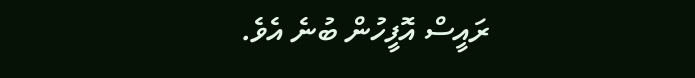ރައީސް އޮފީހުން ބުނެ އެވެ.